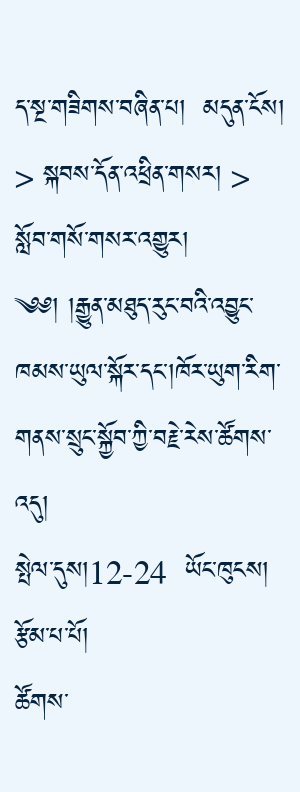ད་སྔ་གཟིགས་བཞིན་པ།  མདུན་ངོས། > སྐབས་དོན་འཕྲིན་གསར། > སློབ་གསོ་གསར་འགྱུར།
༄༅། །རྒྱུན་མཐུད་རུང་བའི་འབྱུང་ཁམས་ཡུལ་སྐོར་དང་།ཁོར་ཡུག་རིག་གནས་སྲུང་སྐྱོབ་ཀྱི་བརྗེ་རེས་ཚོགས་འདུ།
སྤེལ་དུས།12-24  ཡོང་ཁུངས།  རྩོམ་པ་པོ།
ཚོགས་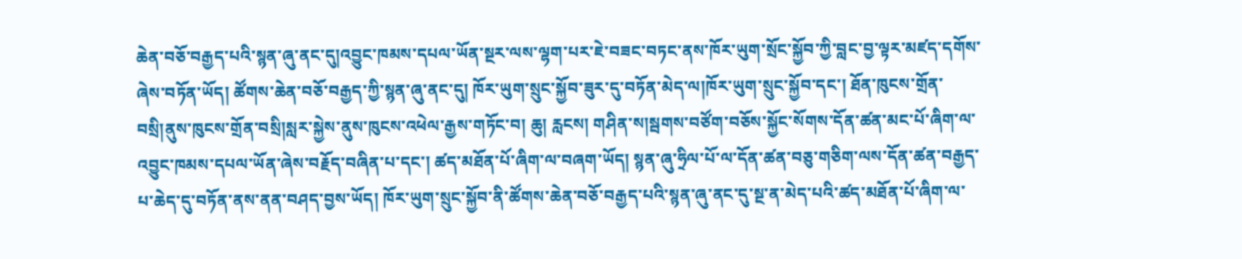ཆེན་བཅོ་བརྒྱད་པའི་སྙན་ཞུ་ནང་དུ།འབྱུང་ཁམས་དཔལ་ཡོན་སྔར་ལས་ལྷག་པར་ཇེ་བཟང་བཏང་ནས་ཁོར་ཡུག་སྲོང་སྐྱོབ་ཀྱི་བླང་བྱ་ལྟར་མཛད་དགོས་ཞེས་བཏོན་ཡོད། ཚོགས་ཆེན་བཅོ་བརྒྱད་ཀྱི་སྙན་ཞུ་ནང་དུ། ཁོར་ཡུག་སྲུང་སྐྱོབ་ཟུར་དུ་བཏོན་མེད་ལ།ཁོར་ཡུག་སྲུང་སྐྱོབ་དང་། ཐོན་ཁུངས་གྲོན་བསྲི།ནུས་ཁུངས་གྲོན་བསྲི།སླར་སྐྱེས་ནུས་ཁུངས་འཕེལ་རྒྱས་གཏོང་བ། ཆུ། རླངས། གཤིན་ས།སྦགས་བཙོག་བཅོས་སྐྱོང་སོགས་དོན་ཚན་མང་པོ་ཞིག་ལ་འབྱུང་ཁམས་དཔལ་ཡོན་ཞེས་བརྗོད་བཞིན་པ་དང་། ཚད་མཐོན་པོ་ཞིག་ལ་བཞག་ཡོད། སྙན་ཞུ་ཧྲིལ་པོ་ལ་དོན་ཚན་བཅུ་གཅིག་ལས་དོན་ཚན་བརྒྱད་པ་ཆེད་དུ་བཏོན་ནས་ནན་བཤད་བྱས་ཡོད། ཁོར་ཡུག་སྲུང་སྐྱོབ་ནི་ཚོགས་ཆེན་བཅོ་བརྒྱད་པའི་སྙན་ཞུ་ནང་དུ་སྔ་ན་མེད་པའི་ཚད་མཐོན་པོ་ཞིག་ལ་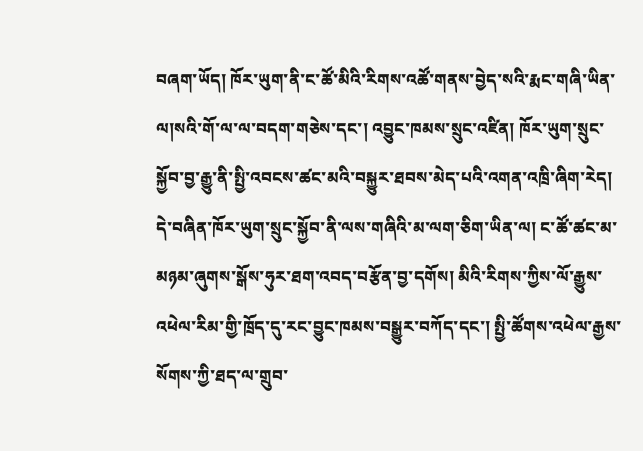བཞག་ཡོད། ཁོར་ཡུག་ནི་ང་ཚོ་མིའི་རིགས་འཚོ་གནས་བྱེད་སའི་རྨང་གཞི་ཡིན་ལ།སའི་གོ་ལ་ལ་བདག་གཅེས་དང་། འབྱུང་ཁམས་སྲུང་འཛིན། ཁོར་ཡུག་སྲུང་སྐྱོབ་བྱ་རྒྱུ་ནི་སྤྱི་འབངས་ཚང་མའི་བསྐྱུར་ཐབས་མེད་པའི་འགན་འཁྲི་ཞིག་རེད། དེ་བཞིན་ཁོར་ཡུག་སྲུང་སྐྱོབ་ནི་ལས་གཞིའི་མ་ལག་ཅིག་ཡིན་ལ། ང་ཚོ་ཚང་མ་མཉམ་ཞུགས་སྒོས་ཧུར་ཐག་འབད་བརྩོན་བྱ་དགོས། མིའི་རིགས་ཀྱིས་ལོ་རྒྱུས་འཕེལ་རིམ་གྱི་ཁྲོད་དུ་རང་བྱུང་ཁམས་བསྒྱུར་བཀོད་དང་། སྤྱི་ཚོགས་འཕེལ་རྒྱས་སོགས་ཀྱི་ཐད་ལ་གྲུབ་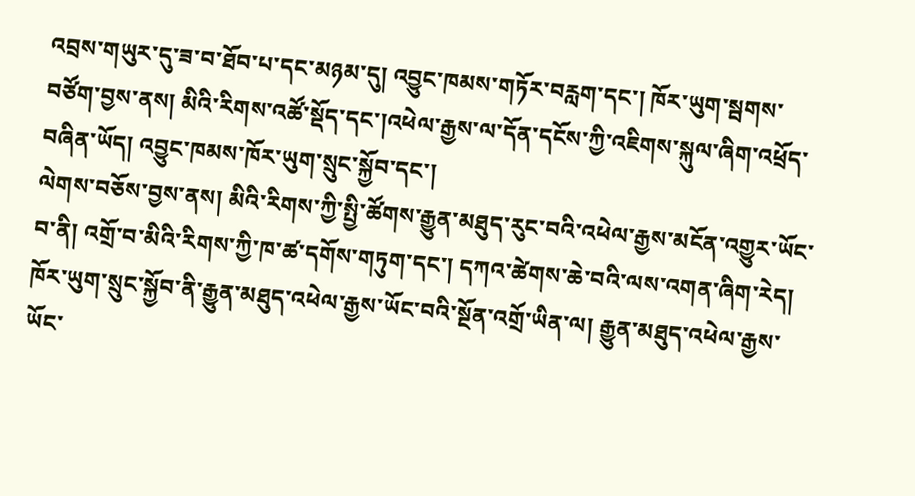འབྲས་གཡུར་དུ་ཟ་བ་ཐོབ་པ་དང་མཉམ་དུ། འབྱུང་ཁམས་གཏོར་བརླག་དང་། ཁོར་ཡུག་སྦགས་བཙོག་བྱས་ནས། མིའི་རིགས་འཚོ་སྡོད་དང་།འཕེལ་རྒྱས་ལ་དོན་དངོས་ཀྱི་འཇིགས་སྐུལ་ཞིག་འཕྲོད་བཞིན་ཡོད། འབྱུང་ཁམས་ཁོར་ཡུག་སྲུང་སྐྱོབ་དང་།
ལེགས་བཅོས་བྱས་ནས། མིའི་རིགས་ཀྱི་སྤྱི་ཚོགས་རྒྱུན་མཐུད་རུང་བའི་འཕེལ་རྒྱས་མངོན་འགྱུར་ཡོང་བ་ནི། འགྲོ་བ་མིའི་རིགས་ཀྱི་ཁ་ཚ་དགོས་གཏུག་དང་། དཀའ་ཚེགས་ཆེ་བའི་ལས་འགན་ཞིག་རེད། ཁོར་ཡུག་སྲུང་སྐྱོབ་ནི་རྒྱུན་མཐུད་འཕེལ་རྒྱས་ཡོང་བའི་སྔོན་འགྲོ་ཡིན་ལ། རྒྱུན་མཐུད་འཕེལ་རྒྱས་ཡོང་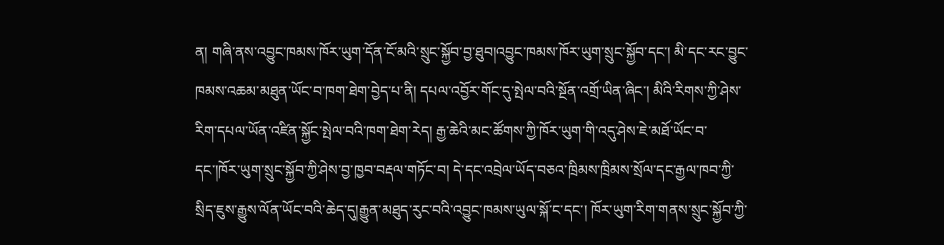ན། གཞི་ནས་འབྱུང་ཁམས་ཁོར་ཡུག་དོན་ངོ་མའི་སྲུང་སྐྱོབ་བྱ་ཐུབ།འབྱུང་ཁམས་ཁོར་ཡུག་སྲུང་སྐྱོབ་དང་། མི་དང་རང་བྱུང་ཁམས་འཆམ་མཐུན་ཡོང་བ་ཁག་ཐེག་བྱེད་པ་ནི། དཔལ་འབྱོར་གོང་དུ་སྤེལ་བའི་སྔོན་འགྲོ་ཡིན་ཞིང་། མིའི་རིགས་ཀྱི་ཤེས་རིག་དཔལ་ཡོན་འཛིན་སྐྱོང་སྤེལ་བའི་ཁག་ཐེག་རེད། རྒྱ་ཆེའི་མང་ཚོགས་ཀྱི་ཁོར་ཡུག་གི་འདུ་ཤེས་ཇེ་མཐོ་ཡོང་བ་དང་།ཁོར་ཡུག་སྲུང་སྐྱོབ་ཀྱི་ཤེས་བྱ་ཁྱབ་བརྡལ་གཏོང་བ། དེ་དང་འབྲེལ་ཡོད་བཅའ་ཁྲིམས་ཁྲིམས་སྲོལ་དང་རྒྱལ་ཁབ་ཀྱི་སྲིད་ཇུས་རྒྱུས་ལོན་ཡོང་བའི་ཆེད་དུ།རྒྱུན་མཐུད་རུང་བའི་འབྱུང་ཁམས་ཡུལ་སྐོ་ང་དང་། ཁོར་ཡུག་རིག་གནས་སྲུང་སྐྱོབ་ཀྱི་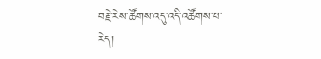བརྗེ་རེས་ཚོགས་འདུ་འདི་འཚོགས་པ་རེད།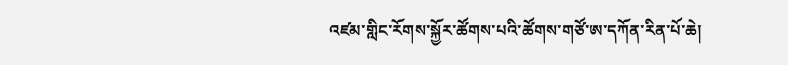འཛམ་གླིང་རོགས་སྐྱོར་ཚོགས་པའི་ཚོགས་གཙོ་ཨ་དཀོན་རིན་པོ་ཆེ།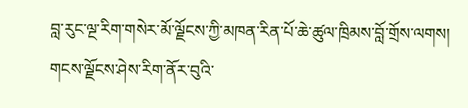བླ་རུང་ལྔ་རིག་གསེར་མོ་ལྗོངས་ཀྱི་མཁན་རིན་པོ་ཆེ་ཚུལ་ཁྲིམས་བློ་གྲོས་ལགས།
གངས་ལྗོངས་ཤེས་རིག་ནོར་བུའི་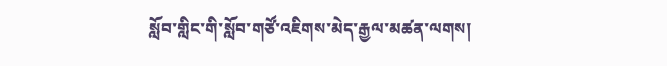སློབ་གླིང་གི་སློབ་གཙོ་འཇིགས་མེད་རྒྱལ་མཚན་ལགས།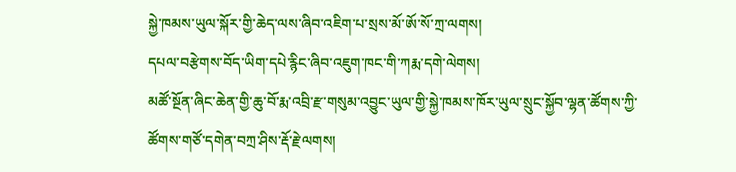སྐྱེ་ཁམས་ཡུལ་སྐོར་གྱི་ཆེད་ལས་ཞིབ་འཇིག་པ་སྲས་མོ་ཨོ་སོ་ཀྲ་ལགས།
དཔལ་བརྩེགས་བོད་ཡིག་དཔེ་རྙིང་ཞིབ་འཇུག་ཁང་གི་ཀརྨ་དགེ་ལེགས།
མཚོ་སྔོན་ཞིང་ཆེན་གྱི་ཆུ་བོ་རྨ་འབྲི་རྫ་གསུམ་འབྱུང་ཡུལ་གྱི་སྐྱེ་ཁམས་ཁོར་ཡུལ་སྲུང་སྐྱོབ་ལྷན་ཚོགས་ཀྱི་ཚོགས་གཙོ་དགེན་བཀྲ་ཤིས་རྡོ་རྗེ་ལགས།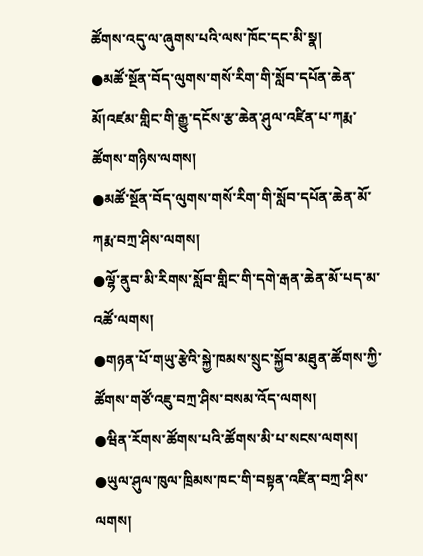ཚོགས་འདུ་ལ་ཞུགས་པའི་ལས་ཁོང་དང་མི་སྣ།
●མཚོ་སྔོན་བོད་ལུགས་གསོ་རིག་གི་སློབ་དཔོན་ཆེན་མོ།འཛམ་གླིང་གི་རྒྱུ་དངོས་རྩ་ཆེན་ཤུལ་འཛིན་པ་ཀརྨ་ཚོགས་གཉིས་ལགས།
●མཚོ་སྔོན་བོད་ལུགས་གསོ་རིག་གི་སློབ་དཔོན་ཆེན་མོ་ཀརྨ་བཀྲ་ཤིས་ལགས།
●ལྷོ་ནུབ་མི་རིགས་སློབ་གླིང་གི་དགེ་རྒན་ཆེན་མོ་པད་མ་འཚོ་ལགས།
●གཉན་པོ་གཡུ་རྩེའི་སྐྱེ་ཁམས་སྲུང་སྐྱོབ་མཐུན་ཚོགས་ཀྱི་ཚོགས་གཙོ་འཇུ་བཀྲ་ཤིས་བསམ་འོད་ལགས།
●ཝིན་རོགས་ཚོགས་པའི་ཚོགས་མི་པ་སངས་ལགས།
●ཡུལ་ཤུལ་ཁུལ་ཁྲིམས་ཁང་གི་བསྟན་འཛིན་བཀྲ་ཤིས་ལགས།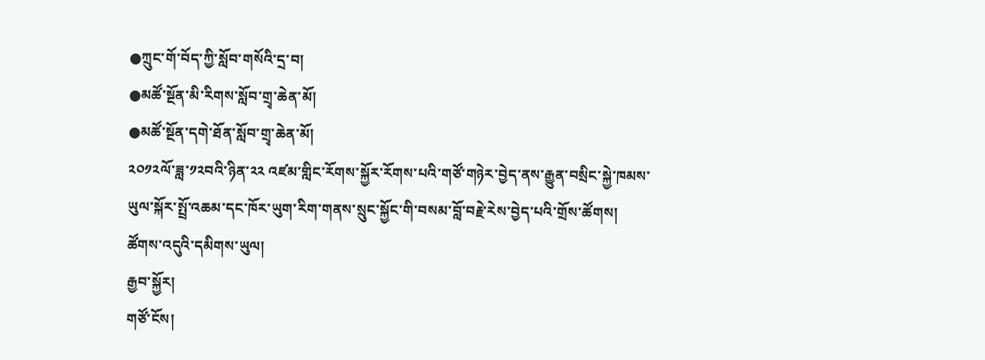●ཀྲུང་གོ་བོད་ཀྱི་སློབ་གསོའི་དྲ་བ།
●མཚོ་སྔོན་མི་རིགས་སློབ་གྲྭ་ཆེན་མོ།
●མཚོ་སྔོན་དགེ་ཐོན་སློབ་གྲྭ་ཆེན་མོ།
༢༠༡༢ལོ་ཟླ་༡༢བའི་ཉིན་༢༢ འཛམ་གླིང་རོགས་སྐྱོར་རོགས་པའི་གཙོ་གཉེར་བྱེད་ནས་རྒྱུན་བསྲིང་སྐྱེ་ཁམས་ཡུལ་སྐོར་སྤྲོ་འཆམ་དང་ཁོར་ཡུག་རིག་གནས་སྲུང་སྐྱོང་གི་བསམ་བློ་བརྗེ་རེས་བྱེད་པའི་གྲོས་ཚོགས།
ཚོགས་འདུའི་དམིགས་ཡུལ།
རྒྱབ་སྐྱོར།
གཙོ་ངོས།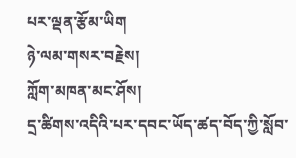པར་ལྡན་རྩོམ་ཡིག
ཉེ་ལམ་གསར་བརྗེས།
ཀློག་མཁན་མང་ཤོས།
དྲ་ཚིགས་འདིའི་པར་དབང་ཡོད་ཚད་བོད་ཀྱི་སློབ་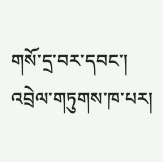གསོ་དྲ་བར་དབང་།
འབྲེལ་གཏུགས་ཁ་པར།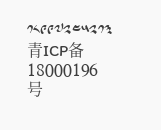༡༨༩༩༧༢༤༥༢༡༣青ICP备18000196号